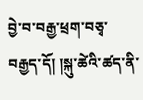བྱེ་བ་བརྒྱ་ཕྲག་བཅྭ་བརྒྱད་དོ། །སྐུ་ཚེའི་ཚད་ནི་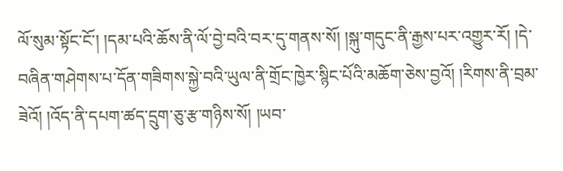ལོ་སུམ་སྟོང་ངོ་། །དམ་པའི་ཆོས་ནི་ལོ་བྱེ་བའི་བར་དུ་གནས་སོ། །སྐུ་གདུང་ནི་རྒྱས་པར་འགྱུར་རོ། །དེ་བཞིན་གཤེགས་པ་དོན་གཟིགས་སྐྱེ་བའི་ཡུལ་ནི་གྲོང་ཁྱེར་སྙིང་པོའི་མཆོག་ཅེས་བྱའོ། །རིགས་ནི་བྲམ་ཟེའོ། །འོད་ནི་དཔག་ཚད་དྲུག་ཅུ་རྩ་གཉིས་སོ། །ཡབ་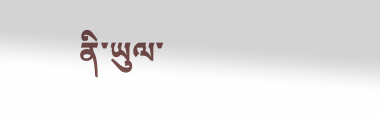ནི་ཡུལ་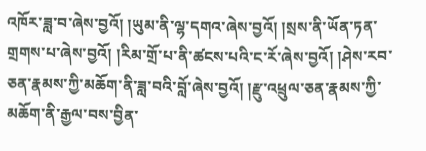འཁོར་ཟླ་བ་ཞེས་བྱའོ། །ཡུམ་ནི་ལྷ་དགའ་ཞེས་བྱའོ། །སྲས་ནི་ཡོན་ཏན་གྲགས་པ་ཞེས་བྱའོ། །རིམ་གྲོ་པ་ནི་ཚངས་པའི་ང་རོ་ཞེས་བྱའོ། །ཤེས་རབ་ཅན་རྣམས་ཀྱི་མཆོག་ནི་ཟླ་བའི་བློ་ཞེས་བྱའོ། །རྫུ་འཕྲུལ་ཅན་རྣམས་ཀྱི་མཆོག་ནི་རྒྱལ་བས་བྱིན་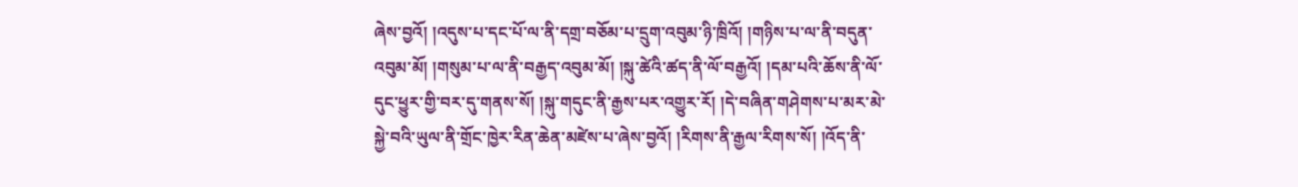ཞེས་བྱའོ། །འདུས་པ་དང་པོ་ལ་ནི་དགྲ་བཅོམ་པ་དྲུག་འབུམ་ཉི་ཁྲིའོ། །གཉིས་པ་ལ་ནི་བདུན་འབུམ་མོ། །གསུམ་པ་ལ་ནི་བརྒྱད་འབུམ་མོ། །སྐུ་ཚེའི་ཚད་ནི་ལོ་བརྒྱའོ། །དམ་པའི་ཆོས་ནི་ལོ་དུང་ཕྱུར་གྱི་བར་དུ་གནས་སོ། །སྐུ་གདུང་ནི་རྒྱས་པར་འགྱུར་རོ། །དེ་བཞིན་གཤེགས་པ་མར་མེ་སྐྱེ་བའི་ཡུལ་ནི་གྲོང་ཁྱེར་རིན་ཆེན་མཛེས་པ་ཞེས་བྱའོ། །རིགས་ནི་རྒྱལ་རིགས་སོ། །འོད་ནི་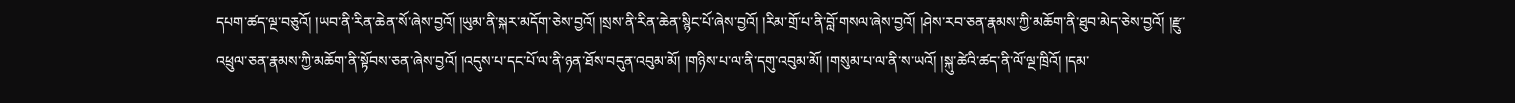དཔག་ཚད་ལྔ་བཅུའོ། །ཡབ་ནི་རིན་ཆེན་སོ་ཞེས་བྱའོ། །ཡུམ་ནི་སྐར་མདོག་ཅེས་བྱའོ། །སྲས་ནི་རིན་ཆེན་སྙིང་པོ་ཞེས་བྱའོ། །རིམ་གྲོ་པ་ནི་བློ་གསལ་ཞེས་བྱའོ། །ཤེས་རབ་ཅན་རྣམས་ཀྱི་མཆོག་ནི་ཐུབ་མེད་ཅེས་བྱའོ། །རྫུ་འཕྲུལ་ཅན་རྣམས་ཀྱི་མཆོག་ནི་སྟོབས་ཅན་ཞེས་བྱའོ། །འདུས་པ་དང་པོ་ལ་ནི་ཉན་ཐོས་བདུན་འབུམ་མོ། །གཉིས་པ་ལ་ནི་དགུ་འབུམ་མོ། །གསུམ་པ་ལ་ནི་ས་ཡའོ། །སྐུ་ཚེའི་ཚད་ནི་ལོ་ལྔ་ཁྲིའོ། །དམ་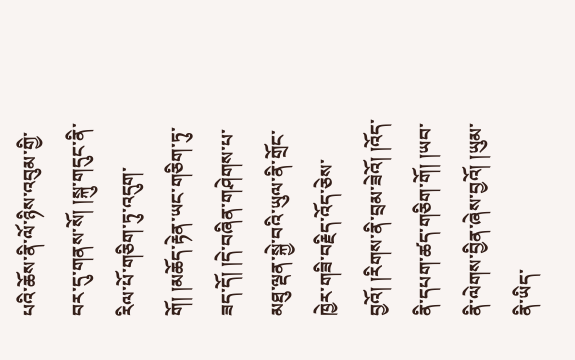པའི་ཆོས་ནི་ལོ་ཉིས་འབུམ་གྱི་བར་དུ་གནས་སོ། །སྐུ་གདུང་ནི་རིལ་པོ་གཅིག་ཏུ་འདུག་གོ། །མཆོད་རྟེན་ཡང་གཅིག་ཏུ་ཟད་དོ། །དེ་བཞིན་གཤེགས་པ་མཐུ་ལྡན་སྐྱེ་བའི་ཡུལ་ནི་གྲོང་ཁྱེར་གཟི་བརྗིད་འོད་ཅེས་བྱའོ། །རིགས་ནི་བྲམ་ཟེའོ། །འོད་ནི་དཔག་ཚད་གཅིག་གོ། །ཡབ་ནི་ལེགས་བྱིན་ཞེས་བྱའོ། །ཡུམ་ནི་ཡིད་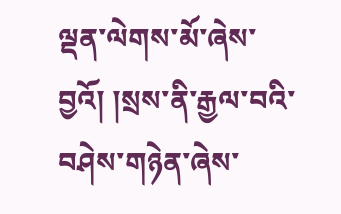ལྡན་ལེགས་མོ་ཞེས་བྱའོ། །སྲས་ནི་རྒྱལ་བའི་བཤེས་གཉེན་ཞེས་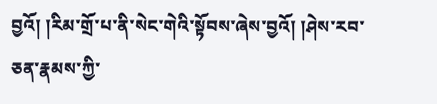བྱའོ། །རིམ་གྲོ་པ་ནི་སེང་གེའི་སྟོབས་ཞེས་བྱའོ། །ཤེས་རབ་ཅན་རྣམས་ཀྱི་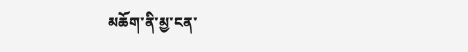མཆོག་ནི་མྱ་ངན་